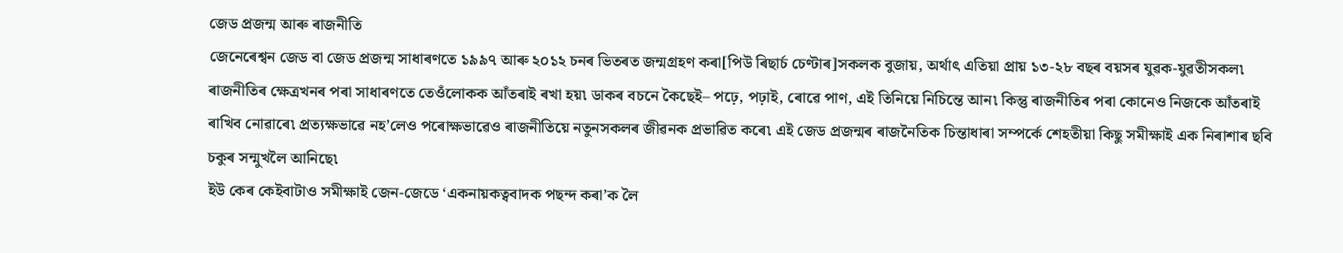জেড প্ৰজন্ম আৰু ৰাজনীতি
জেনেৰেশ্বন জেড বা জেড প্ৰজন্ম সাধাৰণতে ১৯৯৭ আৰু ২০১২ চনৰ ভিতৰত জন্মগ্ৰহণ কৰা[পিউ ৰিছাৰ্চ চেণ্টাৰ]সকলক বুজায়, অৰ্থাৎ এতিয়া প্ৰায় ১৩-২৮ বছৰ বয়সৰ যুৱক-যুৱতীসকল৷ ৰাজনীতিৰ ক্ষেত্ৰখনৰ পৰা সাধাৰণতে তেওঁলোকক আঁতৰাই ৰখা হয়৷ ডাকৰ বচনে কৈছেই– পঢ়ে, পঢ়াই, ৰোৱে পাণ, এই তিনিয়ে নিচিন্তে আন৷ কিন্তু ৰাজনীতিৰ পৰা কোনেও নিজকে আঁতৰাই ৰাখিব নোৱাৰে৷ প্ৰত্যক্ষভাৱে নহ’লেও পৰোক্ষভাৱেও ৰাজনীতিয়ে নতুনসকলৰ জীৱনক প্ৰভাৱিত কৰে৷ এই জেড প্ৰজন্মৰ ৰাজনৈতিক চিন্তাধাৰা সম্পৰ্কে শেহতীয়া কিছু সমীক্ষাই এক নিৰাশাৰ ছবি চকুৰ সন্মুখলৈ আনিছে৷
ইউ কেৰ কেইবাটাও সমীক্ষাই জেন-জেডে ‘একনায়কত্ববাদক পছন্দ কৰা’ক লৈ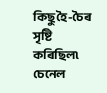কিছু হৈ-চৈৰ সৃষ্টি কৰিছিল৷ চেনেল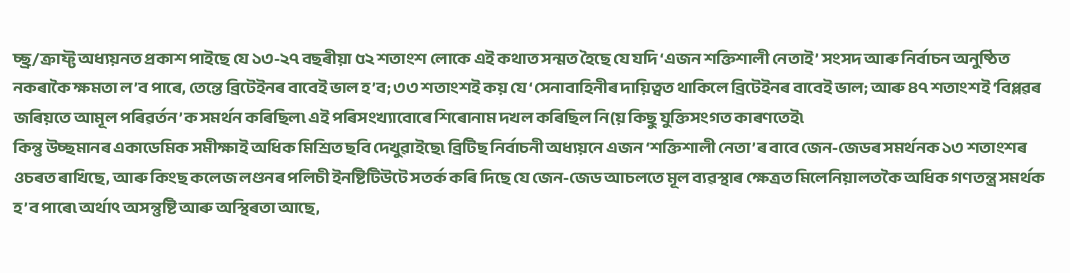চ্ছ্ৰ/ক্ৰাফ্ট অধ্যয়নত প্ৰকাশ পাইছে যে ১৩-২৭ বছৰীয়া ৫২ শতাংশ লোকে এই কথাত সন্মত হৈছে যে যদি ‘এজন শক্তিশালী নেতাই’ সংসদ আৰু নিৰ্বাচন অনুষ্ঠিত নকৰাকৈ ক্ষমতা ল’ব পাৰে, তেন্তে ব্ৰিটেইনৰ বাবেই ভাল হ’ব; ৩৩ শতাংশই কয় যে ‘সেনাবাহিনীৰ দায়িত্বত থাকিলে ব্ৰিটেইনৰ বাবেই ভাল; আৰু ৪৭ শতাংশই ‘বিপ্লৱৰ জৰিয়তে আমূল পৰিৱৰ্তন’ক সমৰ্থন কৰিছিল৷ এই পৰিসংখ্যাবোৰে শিৰোনাম দখল কৰিছিল নি(য় কিছু যুক্তিসংগত কাৰণতেই৷
কিন্তু উচ্ছমানৰ একাডেমিক সমীক্ষাই অধিক মিশ্ৰিত ছবি দেখুৱাইছে৷ ব্ৰিটিছ নিৰ্বাচনী অধ্যয়নে এজন ‘শক্তিশালী নেতা’ৰ বাবে জেন-জেডৰ সমৰ্থনক ১৩ শতাংশৰ ওচৰত ৰাখিছে, আৰু কিংছ কলেজ লণ্ডনৰ পলিচী ইনষ্টিটিউটে সতৰ্ক কৰি দিছে যে জেন-জেড আচলতে মূল ব্যৱস্থাৰ ক্ষেত্ৰত মিলেনিয়ালতকৈ অধিক গণতন্ত্ৰ সমৰ্থক হ’ব পাৰে৷ অৰ্থাৎ অসন্তুষ্টি আৰু অস্থিৰতা আছে,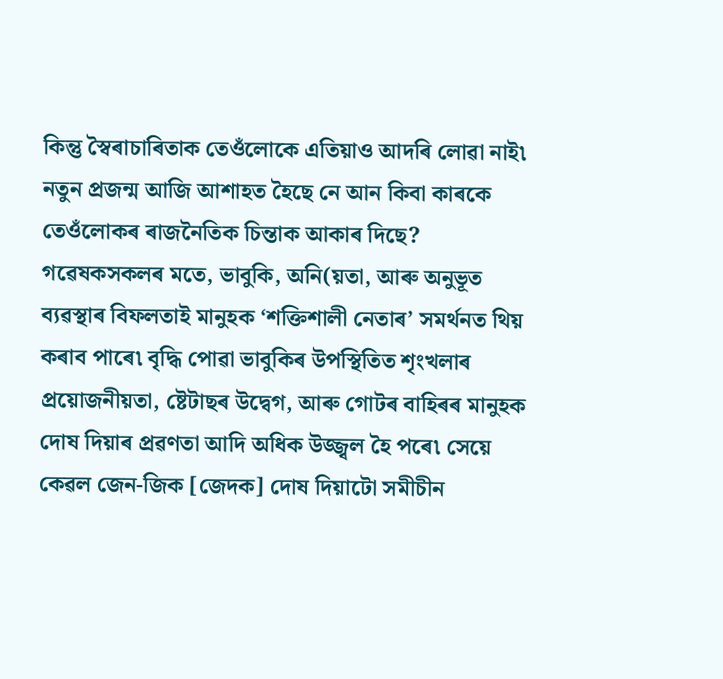কিন্তু স্বৈৰাচাৰিতাক তেওঁলোকে এতিয়াও আদৰি লোৱা নাই৷ নতুন প্ৰজন্ম আজি আশাহত হৈছে নে আন কিবা কাৰকে তেওঁলোকৰ ৰাজনৈতিক চিন্তাক আকাৰ দিছে?
গৱেষকসকলৰ মতে, ভাবুকি, অনি(য়তা, আৰু অনুভূত ব্যৱস্থাৰ বিফলতাই মানুহক ‘শক্তিশালী নেতাৰ’ সমৰ্থনত থিয় কৰাব পাৰে৷ বৃদ্ধি পোৱা ভাবুকিৰ উপস্থিতিত শৃংখলাৰ প্ৰয়োজনীয়তা, ষ্টেটাছৰ উদ্বেগ, আৰু গোটৰ বাহিৰৰ মানুহক দোষ দিয়াৰ প্ৰৱণতা আদি অধিক উজ্জ্বল হৈ পৰে৷ সেয়ে কেৱল জেন-জিক [জেদক] দোষ দিয়াটো সমীচীন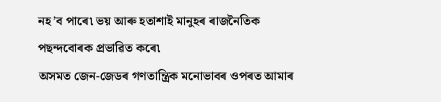নহ’ব পাৰে৷ ভয় আৰু হতাশাই মানুহৰ ৰাজনৈতিক পছন্দবোৰক প্ৰভাৱিত কৰে৷
অসমত জেন-জেডৰ গণতান্ত্ৰিক মনোভাবৰ ওপৰত আমাৰ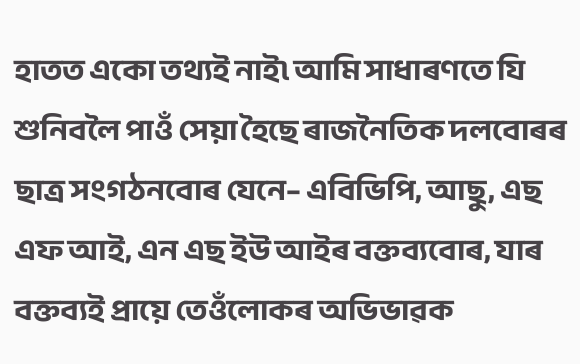হাতত একো তথ্যই নাই৷ আমি সাধাৰণতে যি শুনিবলৈ পাওঁ সেয়া হৈছে ৰাজনৈতিক দলবোৰৰ ছাত্ৰ সংগঠনবোৰ যেনে– এবিভিপি, আছু, এছ এফ আই, এন এছ ইউ আইৰ বক্তব্যবোৰ, যাৰ বক্তব্যই প্ৰায়ে তেওঁলোকৰ অভিভাৱক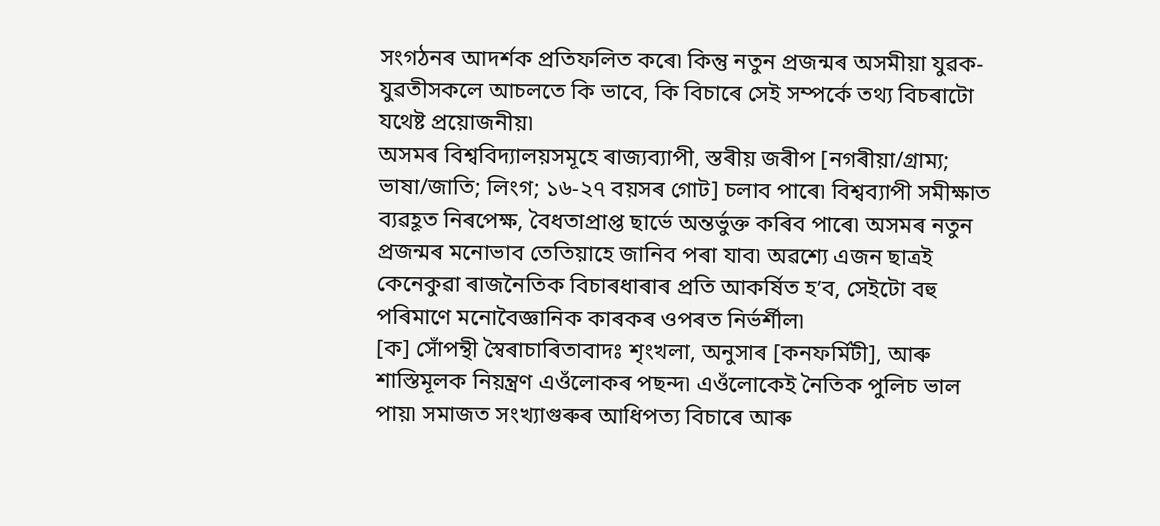সংগঠনৰ আদৰ্শক প্ৰতিফলিত কৰে৷ কিন্তু নতুন প্ৰজন্মৰ অসমীয়া যুৱক-যুৱতীসকলে আচলতে কি ভাবে, কি বিচাৰে সেই সম্পৰ্কে তথ্য বিচৰাটো যথেষ্ট প্ৰয়োজনীয়৷
অসমৰ বিশ্ববিদ্যালয়সমূহে ৰাজ্যব্যাপী, স্তৰীয় জৰীপ [নগৰীয়া/গ্ৰাম্য; ভাষা/জাতি; লিংগ; ১৬-২৭ বয়সৰ গোট] চলাব পাৰে৷ বিশ্বব্যাপী সমীক্ষাত ব্যৱহূত নিৰপেক্ষ, বৈধতাপ্ৰাপ্ত ছাৰ্ভে অন্তৰ্ভুক্ত কৰিব পাৰে৷ অসমৰ নতুন প্ৰজন্মৰ মনোভাব তেতিয়াহে জানিব পৰা যাব৷ অৱশ্যে এজন ছাত্ৰই কেনেকুৱা ৰাজনৈতিক বিচাৰধাৰাৰ প্ৰতি আকৰ্ষিত হ’ব, সেইটো বহু পৰিমাণে মনোবৈজ্ঞানিক কাৰকৰ ওপৰত নিৰ্ভৰ্শীল৷
[ক] সোঁপন্থী স্বৈৰাচাৰিতাবাদঃ শৃংখলা, অনুসাৰ [কনফৰ্মিটী], আৰু শাস্তিমূলক নিয়ন্ত্ৰণ এওঁলোকৰ পছন্দ৷ এওঁলোকেই নৈতিক পুলিচ ভাল পায়৷ সমাজত সংখ্যাগুৰুৰ আধিপত্য বিচাৰে আৰু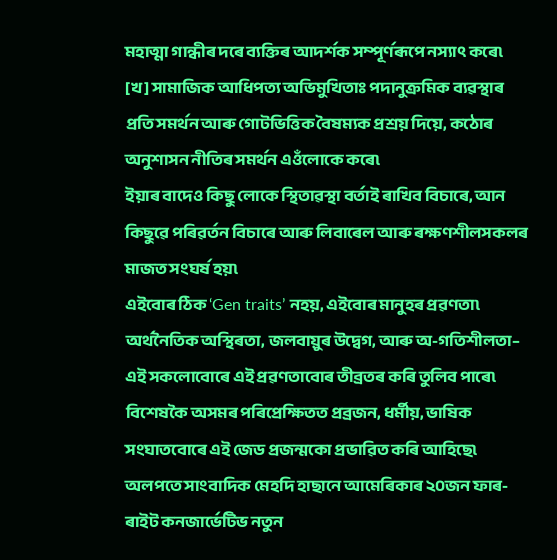মহাত্মা গান্ধীৰ দৰে ব্যক্তিৰ আদৰ্শক সম্পূৰ্ণৰূপে নস্যাৎ কৰে৷
[খ] সামাজিক আধিপত্য অভিমুখিতাঃ পদানুক্ৰমিক ব্যৱস্থাৰ প্ৰতি সমৰ্থন আৰু গোটভিত্তিক বৈষম্যক প্ৰশ্ৰয় দিয়ে, কঠোৰ অনুশাসন নীতিৰ সমৰ্থন এওঁলোকে কৰে৷
ইয়াৰ বাদেও কিছু লোকে স্থিতাৱস্থা বৰ্তাই ৰাখিব বিচাৰে, আন কিছুৱে পৰিৱৰ্তন বিচাৰে আৰু লিবাৰেল আৰু ৰক্ষণশীলসকলৰ মাজত সংঘৰ্ষ হয়৷
এইবোৰ ঠিক ‘Gen traits’ নহয়, এইবোৰ মানুহৰ প্ৰৱণতা৷ অৰ্থনৈতিক অস্থিৰতা, জলবায়ুৰ উদ্বেগ, আৰু অ-গতিশীলতা– এই সকলোবোৰে এই প্ৰৱণতাবোৰ তীব্ৰতৰ কৰি তুলিব পাৰে৷ বিশেষকৈ অসমৰ পৰিপ্ৰেক্ষিতত প্ৰব্ৰজন, ধৰ্মীয়, ভাষিক সংঘাতবোৰে এই জেড প্ৰজন্মকো প্ৰভাৱিত কৰি আহিছে৷ অলপতে সাংবাদিক মেহদি হাছানে আমেৰিকাৰ ২০জন ফাৰ-ৰাইট কনজাৰ্ভেটিভ নতুন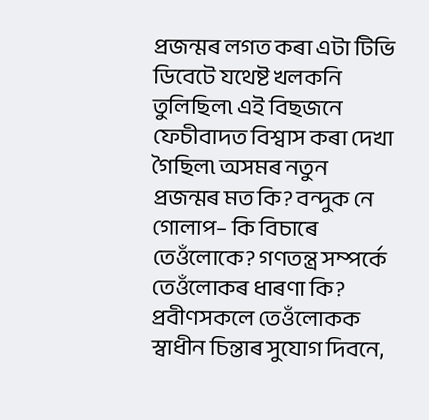প্ৰজন্মৰ লগত কৰা এটা টিভি ডিবেটে যথেষ্ট খলকনি তুলিছিল৷ এই বিছজনে ফেচীবাদত বিশ্বাস কৰা দেখা গৈছিল৷ অসমৰ নতুন প্ৰজন্মৰ মত কি? বন্দুক নে গোলাপ– কি বিচাৰে তেওঁলোকে? গণতন্ত্ৰ সম্পৰ্কে তেওঁলোকৰ ধাৰণা কি? প্ৰবীণসকলে তেওঁলোকক স্বাধীন চিন্তাৰ সুযোগ দিবনে,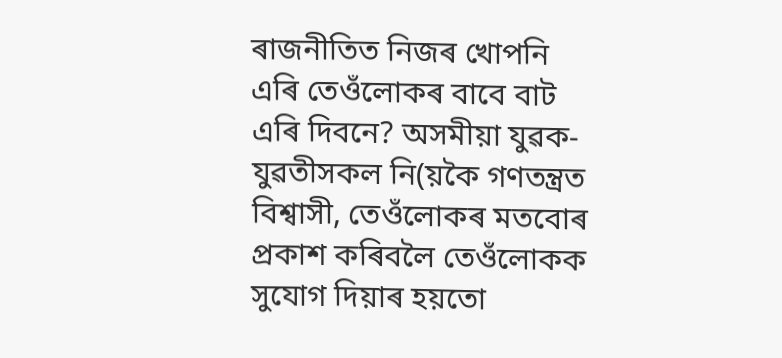ৰাজনীতিত নিজৰ খোপনি এৰি তেওঁলোকৰ বাবে বাট এৰি দিবনে? অসমীয়া যুৱক-যুৱতীসকল নি(য়কৈ গণতন্ত্ৰত বিশ্বাসী, তেওঁলোকৰ মতবোৰ প্ৰকাশ কৰিবলৈ তেওঁলোকক সুযোগ দিয়াৰ হয়তো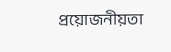প্ৰয়োজনীয়তা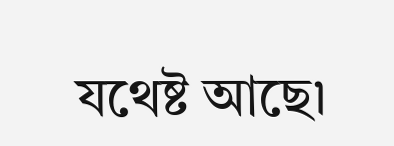যথেষ্ট আছে৷